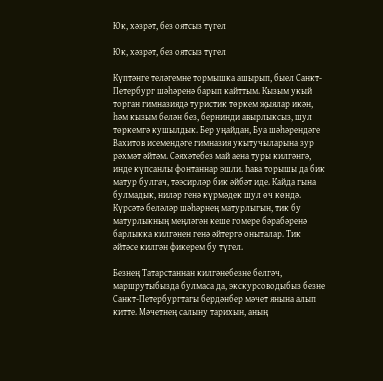Юк, хәзрәт, без оятсыз түгел

Юк, хәзрәт, без оятсыз түгел

Күптәнге теләгемне тормышка ашырып, быел Санкт-Петербург шәһәренә барып кайттым. Кызым укый торган гимназиядә туристик төркем җыялар икән, һәм кызым белән без, бернинди авырлыксыз, шул төркемгә кушылдык. Бер уңайдан, Буа шәһәрендәге Вахитов исемендәге гимназия укытучыларына зур рәхмәт әйтәм. Сәяхәтебез май аена туры килгәнгә, инде күпсанлы фонтаннар эшли. Һава торышы да бик матур булгач, тәэсирләр бик әйбәт иде. Кайда гына булмадык, ниләр генә күрмәдек шул өч көндә. Күрсәтә беләләр шәһәрнең матурлыгын, тик бу матурлыкның меңләгән кеше гомере бәрабәренә барлыкка килгәнен генә әйтергә оныталар. Тик әйтәсе килгән фикерем бу түгел.

Безнең Татарстаннан килгәнебезне белгәч, маршрутыбызда булмаса да, экскурсоводыбыз безне Санкт-Петербургтагы бердәнбер мәчет янына алып китте. Мәчетнең салыну тарихын, аның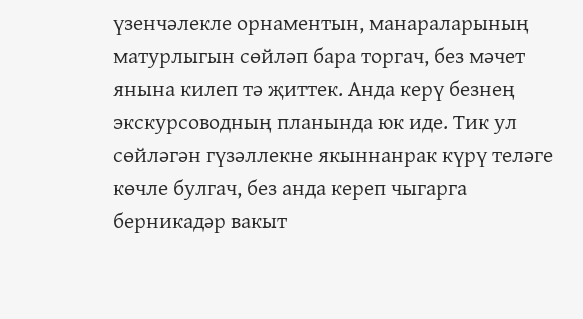үзенчәлекле орнаментын, манараларының матурлыгын сөйләп бара торгач, без мәчет янына килеп тә җиттек. Анда керү безнең экскурсоводның планында юк иде. Тик ул сөйләгән гүзәллекне якыннанрак күрү теләге көчле булгач, без анда кереп чыгарга берникадәр вакыт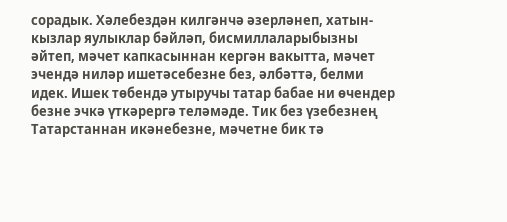сорадык. Хәлебездән килгәнчә әзерләнеп, хатын-кызлар яулыклар бәйләп, бисмиллаларыбызны әйтеп, мәчет капкасыннан кергән вакытта, мәчет эчендә ниләр ишетәсебезне без, әлбәттә, белми идек. Ишек төбендә утыручы татар бабае ни өчендер безне эчкә үткәрергә теләмәде. Тик без үзебезнең Татарстаннан икәнебезне, мәчетне бик тә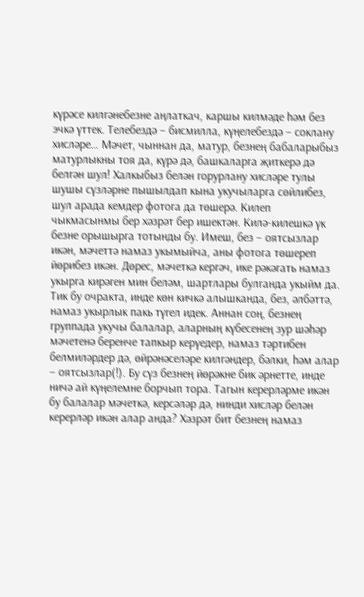күрәсе килгәнебезне аңлаткач, каршы килмәде һәм без эчкә үттек. Телебездә – бисмилла, күңелебездә – соклану хисләре… Мәчет, чыннан да, матур, безнең бабаларыбыз матурлыкны тоя да, күрә дә, башкаларга җиткерә дә белгән шул! Халкыбыз белән горурлану хисләре тулы шушы сүзләрне пышылдап кына укучыларга сөйлибез, шул арада кемдер фотога да төшерә. Килеп чыкмасынмы бер хәзрәт бер ишектән. Килә-килешкә үк безне орышырга тотынды бу. Имеш, без – оятсызлар икән, мәчеттә намаз укымыйча, аны фотога төшереп йөрибез икән. Дөрес, мәчеткә кергәч, ике рәкәгать намаз укырга кирәген мин беләм, шартлары булганда укыйм да. Тик бу очракта, инде көн кичкә алышканда, без, әлбәттә, намаз укырлык пакь түгел идек. Аннан соң, безнең группада укучы балалар, аларның күбесенең зур шәһәр мәчетенә беренче тапкыр керүедер, намаз тәртибен белмиләрдер дә, өйрәнәселәре килгәндер, бәлки, һәм алар – оятсызлар(!). Бу сүз безнең йөрәкне бик әрнетте, инде ничә ай күңелемне борчып тора. Тагын керерләрме икән бу балалар мәчеткә, керсәләр дә, нинди хисләр белән керерләр икән алар анда? Хәзрәт бит безнең намаз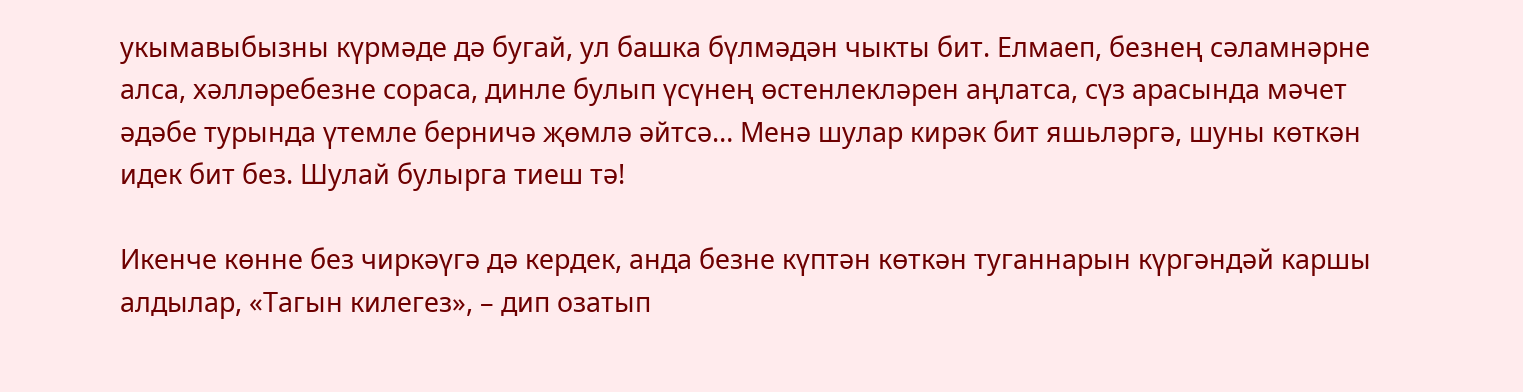укымавыбызны күрмәде дә бугай, ул башка бүлмәдән чыкты бит. Елмаеп, безнең сәламнәрне алса, хәлләребезне сораса, динле булып үсүнең өстенлекләрен аңлатса, сүз арасында мәчет әдәбе турында үтемле берничә җөмлә әйтсә… Менә шулар кирәк бит яшьләргә, шуны көткән идек бит без. Шулай булырга тиеш тә!

Икенче көнне без чиркәүгә дә кердек, анда безне күптән көткән туганнарын күргәндәй каршы алдылар, «Тагын килегез», – дип озатып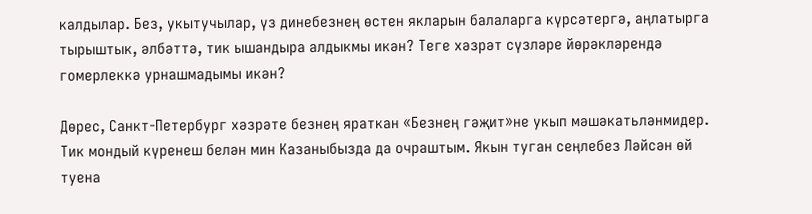калдылар. Без, укытучылар, үз динебезнең өстен якларын балаларга күрсәтергә, аңлатырга тырыштык, әлбәттә, тик ышандыра алдыкмы икән? Теге хәзрәт сүзләре йөрәкләрендә гомерлеккә урнашмадымы икән?

Дөрес, Санкт-Петербург хәзрәте безнең яраткан «Безнең гәҗит»не укып мәшәкатьләнмидер. Тик мондый күренеш белән мин Казаныбызда да очраштым. Якын туган сеңлебез Ләйсән өй туена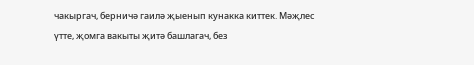чакыргач, берничә гаилә җыенып кунакка киттек. Мәҗлес үтте, җомга вакыты җитә башлагач, без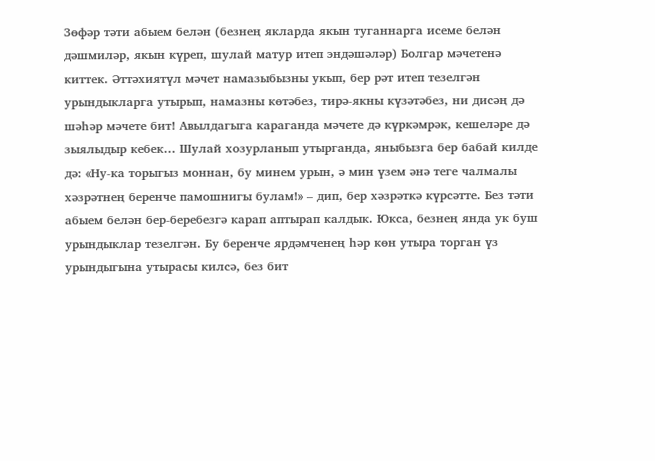Зөфәр тәти абыем белән (безнең якларда якын туганнарга исеме белән дәшмиләр, якын күреп, шулай матур итеп эндәшәләр) Болгар мәчетенә киттек. Әттәхиятүл мәчет намазыбызны укып, бер рәт итеп тезелгән урындыкларга утырып, намазны көтәбез, тирә-якны күзәтәбез, ни дисәң дә шәһәр мәчете бит! Авылдагыга караганда мәчете дә күркәмрәк, кешеләре дә зыялыдыр кебек… Шулай хозурланып утырганда, яныбызга бер бабай килде дә: «Ну-ка торыгыз моннан, бу минем урын, ә мин үзем әнә теге чалмалы хәзрәтнең беренче памошнигы булам!» – дип, бер хәзрәткә күрсәтте. Без тәти абыем белән бер-беребезгә карап аптырап калдык. Юкса, безнең янда ук буш урындыклар тезелгән. Бу беренче ярдәмченең һәр көн утыра торган үз урындыгына утырасы килсә, без бит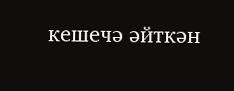кешечә әйткән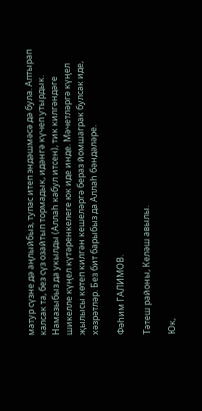матур сүзне дә аңлыйбыз, тупас итеп эндәшмәсә дә була. Аптырап калсак та, без сүз озайтып тормадык, идәнгә күчеп утырдык. Намазыбыз да укылды (Аллаһ кабул итсен), тик килгәндәге шикелле күңел күтәренкелеге юк иде инде. Мәчетләргә күңел җылысы көтеп килгән кешеләргә бераз йомшаграк булсак иде, хәзрәтләр. Без бит барыбыз да Аллаһ бәндәләре.

Фәһим ГАЛИМОВ.

Тәтеш районы, Келәш авылы.

Юк,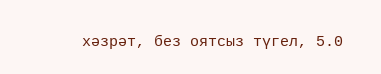хәзрәт, без оятсыз түгел, 5.0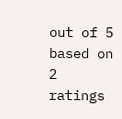out of 5 based on 2 ratings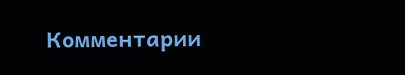Комментарии